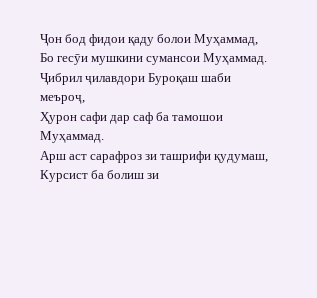Ҷон бод фидои қаду болои Муҳаммад,
Бо гесӯи мушкини сумансои Муҳаммад.
Ҷибрил ҷилавдори Буроқаш шаби меъроҷ,
Ҳурон сафи дар саф ба тамошои Муҳаммад.
Арш аст сарафроз зи ташрифи қудумаш,
Курсист ба болиш зи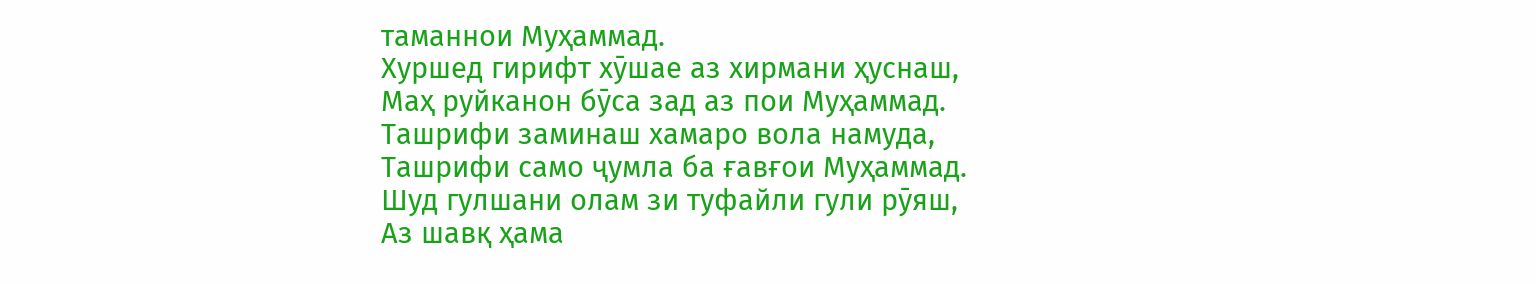таманнои Муҳаммад.
Хуршед гирифт хӯшае аз хирмани ҳуснаш,
Маҳ руйканон бӯса зад аз пои Муҳаммад.
Ташрифи заминаш хамаро вола намуда,
Ташрифи само ҷумла ба ғавғои Муҳаммад.
Шуд гулшани олам зи туфайли гули рӯяш,
Аз шавқ ҳама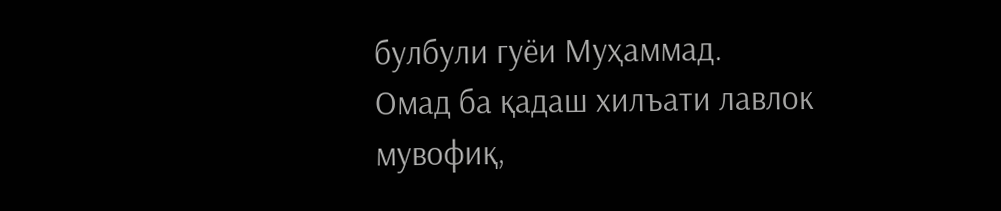булбули гуёи Муҳаммад.
Омад ба қадаш хилъати лавлок мувофиқ,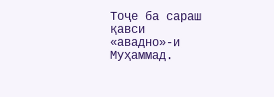Тоҷе ба сараш қавси «авадно»-и Муҳаммад.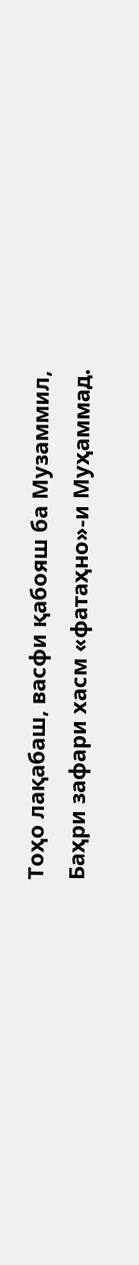Тоҳо лақабаш, васфи қабояш ба Музаммил,
Баҳри зафари хасм «фатаҳно»-и Муҳаммад.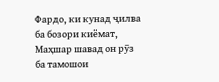Фардо, ки кунад ҷилва ба бозори киёмат,
Маҳшар шавад он рӯз ба тамошои